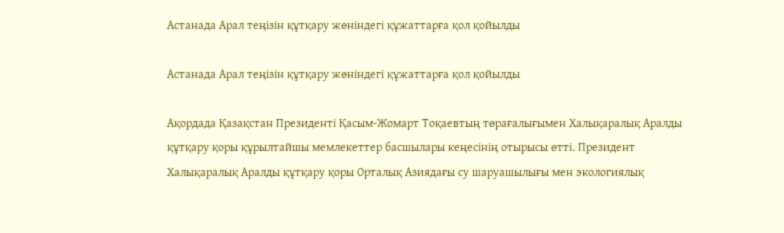Астанада Арал теңізін құтқару жөніндегі құжаттарға қол қойылды

Астанада Арал теңізін құтқару жөніндегі құжаттарға қол қойылды

Ақордада Қазақстан Президенті Қасым-Жомарт Тоқаевтың төрағалығымен Халықаралық Аралды құтқару қоры құрылтайшы мемлекеттер басшылары кеңесінің отырысы өтті. Президент Халықаралық Аралды құтқару қоры Орталық Азиядағы су шаруашылығы мен экологиялық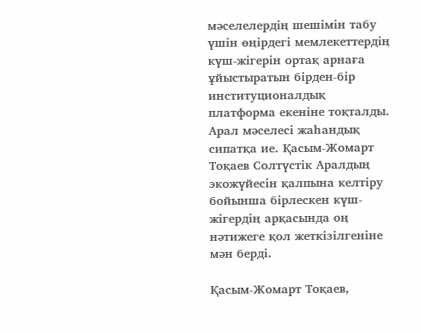мәселелердің шешімін табу үшін өңірдегі мемлекеттердің күш-жігерін ортақ арнаға ұйыстыратын бірден-бір институционалдық платформа екеніне тоқталды. Арал мәселесі жаһандық сипатқа ие. Қасым-Жомарт Тоқаев Солтүстік Аралдың экожүйесін қалпына келтіру бойынша бірлескен күш-жігердің арқасында оң нәтижеге қол жеткізілгеніне мән берді.

Қасым-Жомарт Тоқаев,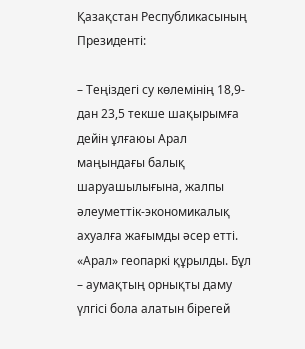Қазақстан Республикасының Президенті:

– Теңіздегі су көлемінің 18,9-дан 23,5 текше шақырымға дейін ұлғаюы Арал маңындағы балық шаруашылығына, жалпы әлеуметтік-экономикалық ахуалға жағымды әсер етті. «Арал» геопаркі құрылды. Бұл – аумақтың орнықты даму үлгісі бола алатын бірегей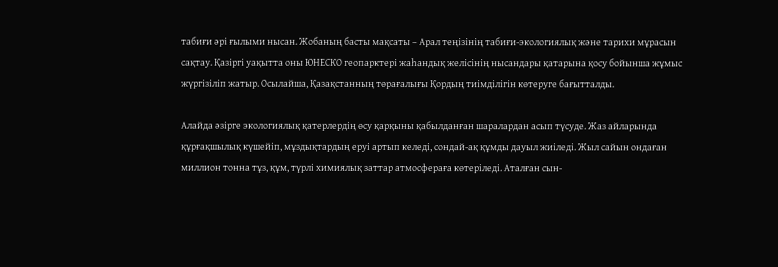табиғи әрі ғылыми нысан. Жобаның басты мақсаты – Арал теңізінің табиғи-экологиялық және тарихи мұрасын сақтау. Қазіргі уақытта оны ЮНЕСКО геопарктері жаһандық желісінің нысандары қатарына қосу бойынша жұмыс жүргізіліп жатыр. Осылайша, Қазақстанның төрағалығы Қордың тиімділігін көтеруге бағытталды.

Алайда әзірге экологиялық қатерлердің өсу қарқыны қабылданған шаралардан асып түсуде. Жаз айларында құрғақшылық күшейіп, мұздықтардың еруі артып келеді, сондай-ақ құмды дауыл жиіледі. Жыл сайын ондаған миллион тонна тұз, құм, түрлі химиялық заттар атмосфераға көтеріледі. Аталған сын-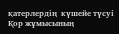қатерлердің  күшейе түсуі Қор жұмысының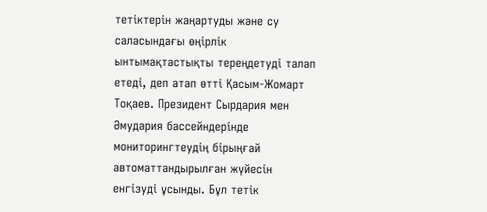тетіктерін жаңартуды және су саласындағы өңірлік ынтымақтастықты тереңдетуді талап етеді, деп атап өтті Қасым-Жомарт Тоқаев. Президент Сырдария мен Әмудария бассейндерінде мониторингтеудің бірыңғай автоматтандырылған жүйесін енгізуді ұсынды. Бұл тетік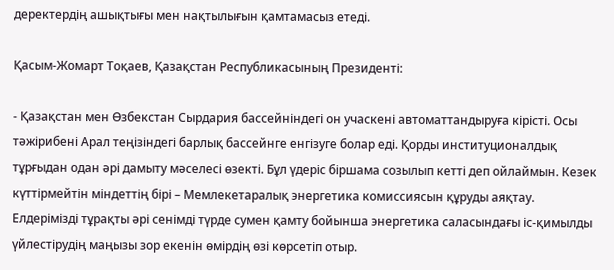деректердің ашықтығы мен нақтылығын қамтамасыз етеді.

Қасым-Жомарт Тоқаев, Қазақстан Республикасының Президенті:

- Қазақстан мен Өзбекстан Сырдария бассейніндегі он учаскені автоматтандыруға кірісті. Осы тәжірибені Арал теңізіндегі барлық бассейнге енгізуге болар еді. Қорды институционалдық тұрғыдан одан әрі дамыту мәселесі өзекті. Бұл үдеріс біршама созылып кетті деп ойлаймын. Кезек күттірмейтін міндеттің бірі – Мемлекетаралық энергетика комиссиясын құруды аяқтау. Елдерімізді тұрақты әрі сенімді түрде сумен қамту бойынша энергетика саласындағы іс-қимылды үйлестірудің маңызы зор екенін өмірдің өзі көрсетіп отыр.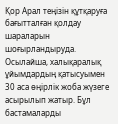Қор Арал теңізін құтқаруға бағытталған қолдау шараларын шоғырландыруда. Осылайша, халықаралық ұйымдардың қатысуымен 30 аса өңірлік жоба жүзеге асырылып жатыр. Бұл бастамаларды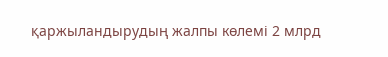қаржыландырудың жалпы көлемі 2 млрд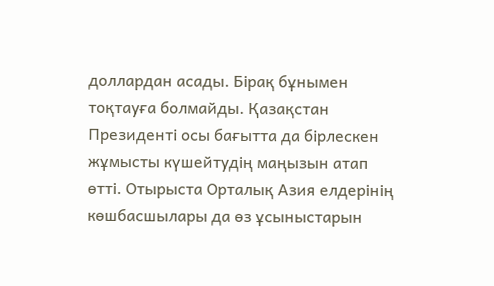доллардан асады. Бірақ бұнымен тоқтауға болмайды. Қазақстан Президенті осы бағытта да бірлескен жұмысты күшейтудің маңызын атап өтті. Отырыста Орталық Азия елдерінің көшбасшылары да өз ұсыныстарын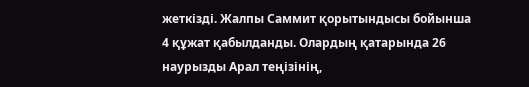жеткізді. Жалпы Саммит қорытындысы бойынша 4 құжат қабылданды. Олардың қатарында 26 наурызды Арал теңізінің,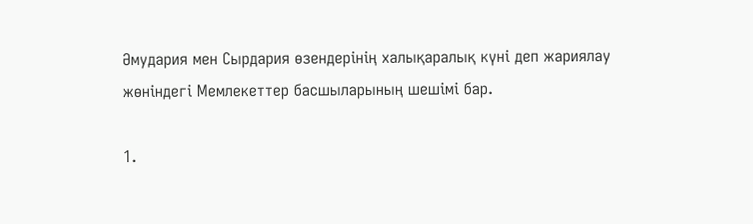Әмудария мен Сырдария өзендерінің халықаралық күні деп жариялау жөніндегі Мемлекеттер басшыларының шешімі бар.

1.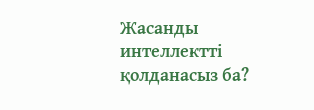Жасанды интеллектті қолданасыз ба?